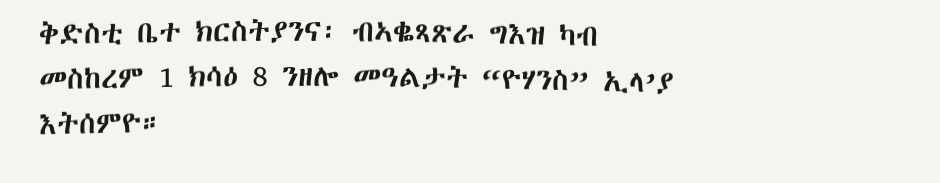ቅድስቲ ቤተ ክርስትያንና፡ ብኣቈጻጽራ ግእዝ ካብ መስከረም 1 ክሳዕ 8 ንዘሎ መዓልታት “ዮሃንስ” ኢላ’ያ እትሰምዮ።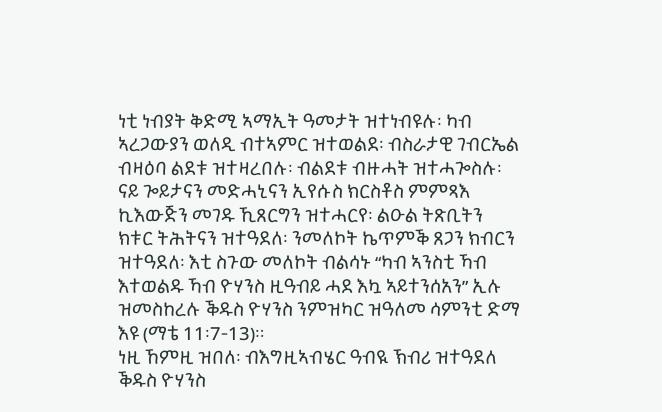ነቲ ነብያት ቅድሚ ኣማኢት ዓመታት ዝተነብዩሉ፡ ካብ ኣረጋውያን ወለዲ ብተኣምር ዝተወልደ፡ ብስራታዊ ገብርኤል ብዛዕባ ልደቱ ዝተዛረበሉ፡ ብልደቱ ብዙሓት ዝተሓጐስሉ፡ ናይ ጐይታናን መድሓኒናን ኢየሱስ ክርስቶስ ምምጻእ ኪእውጅን መገዱ ኺጸርግን ዝተሓርየ፡ ልዑል ትጽቢትን ክቱር ትሕትናን ዝተዓደለ፡ ንመለኮት ኬጥምቕ ጸጋን ክብርን ዝተዓደለ፡ እቲ ስጉው መለኮት ብልሳኑ “ካብ ኣንስቲ ኻብ እተወልዱ ኻብ ዮሃንስ ዚዓብይ ሓደ እኳ ኣይተንሰአን” ኢሉ ዝመስከረሉ ቕዱስ ዮሃንስ ንምዝካር ዝዓለመ ሳምንቲ ድማ እዩ (ማቴ 11፡7-13)።
ነዚ ኸምዚ ዝበለ፡ ብእግዚኣብሄር ዓብዪ ኽብሪ ዝተዓደለ ቕዱስ ዮሃንስ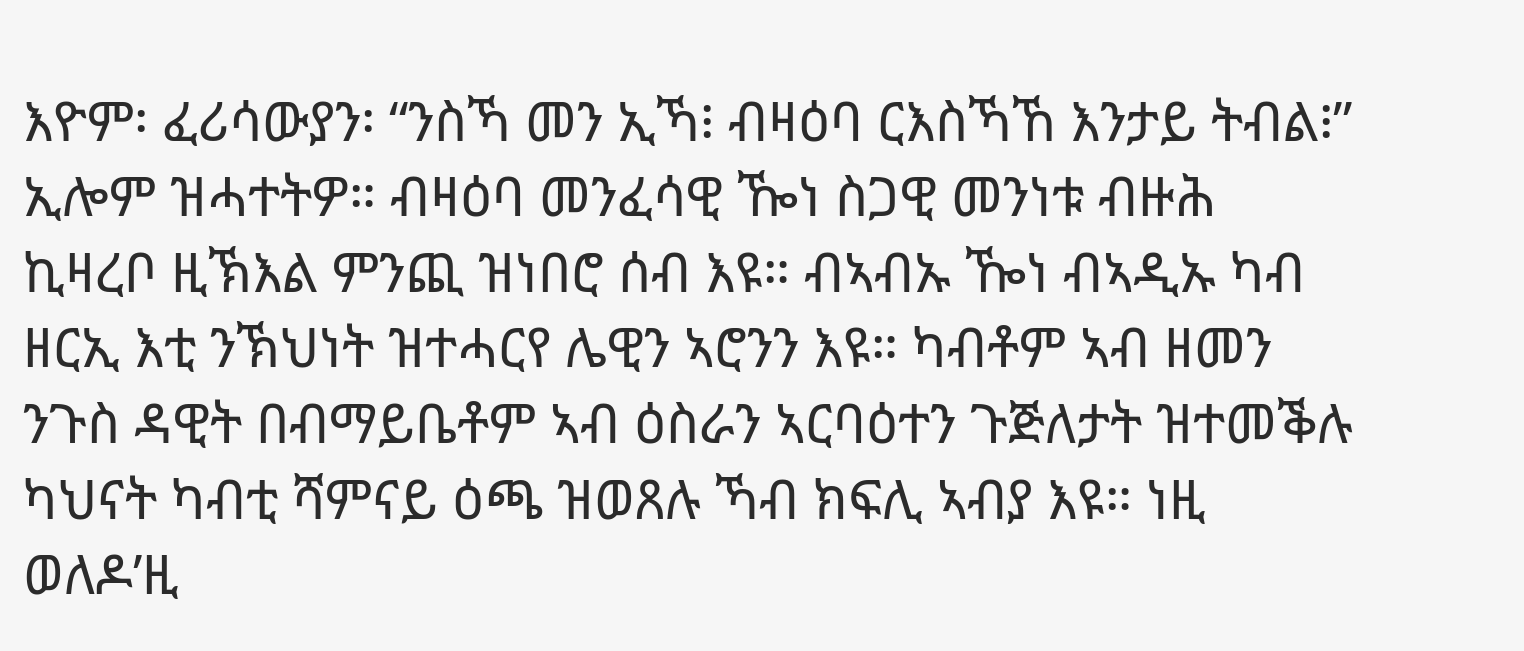እዮም፡ ፈሪሳውያን፡ “ንስኻ መን ኢኻ፧ ብዛዕባ ርእስኻኸ እንታይ ትብል፧” ኢሎም ዝሓተትዎ። ብዛዕባ መንፈሳዊ ዀነ ስጋዊ መንነቱ ብዙሕ ኪዛረቦ ዚኽእል ምንጪ ዝነበሮ ሰብ እዩ። ብኣብኡ ዀነ ብኣዲኡ ካብ ዘርኢ እቲ ንኽህነት ዝተሓርየ ሌዊን ኣሮንን እዩ። ካብቶም ኣብ ዘመን ንጉስ ዳዊት በብማይቤቶም ኣብ ዕስራን ኣርባዕተን ጉጅለታት ዝተመቕሉ ካህናት ካብቲ ሻምናይ ዕጫ ዝወጸሉ ኻብ ክፍሊ ኣብያ እዩ። ነዚ ወለዶ’ዚ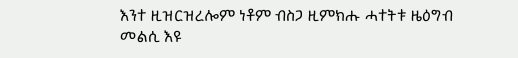እንተ ዚዝርዝረሎም ነቶም ብስጋ ዚምክሑ ሓተትቱ ዜዕግብ መልሲ እዩ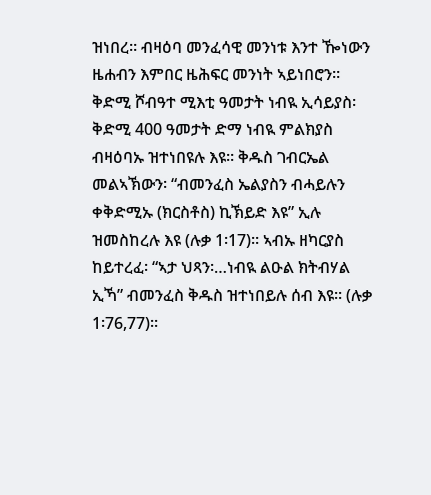ዝነበረ። ብዛዕባ መንፈሳዊ መንነቱ እንተ ዀነውን ዜሐብን እምበር ዜሕፍር መንነት ኣይነበሮን። ቅድሚ ሾብዓተ ሚእቲ ዓመታት ነብዪ ኢሳይያስ፡ ቅድሚ 400 ዓመታት ድማ ነብዪ ምልክያስ ብዛዕባኡ ዝተነበዩሉ እዩ። ቅዱስ ገብርኤል መልኣኽውን፡ “ብመንፈስ ኤልያስን ብሓይሉን ቀቅድሚኡ (ክርስቶስ) ኪኽይድ እዩ” ኢሉ ዝመስከረሉ እዩ (ሉቃ 1፡17)። ኣብኡ ዘካርያስ ከይተረፈ፡ “ኣታ ህጻን፡…ነብዪ ልዑል ክትብሃል ኢኻ” ብመንፈስ ቅዱስ ዝተነበይሉ ሰብ እዩ። (ሉቃ 1፡76,77)።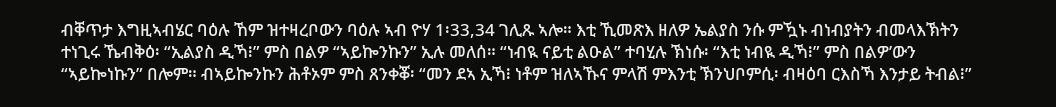ብቐጥታ እግዚኣብሄር ባዕሉ ኸም ዝተዛረቦውን ባዕሉ ኣብ ዮሃ 1፡33,34 ገሊጹ ኣሎ። እቲ ኺመጽእ ዘለዎ ኤልያስ ንሱ ምዃኑ ብነብያትን ብመላእኽትን ተነጊሩ ኼብቅዕ፡ “ኢልያስ ዲኻ፧” ምስ በልዎ “ኣይኰንኩን” ኢሉ መለሰ። “ነብዪ ናይቲ ልዑል” ተባሂሉ ኽነሱ፡ “እቲ ነብዪ ዲኻ፧” ምስ በልዎ’ውን “ኣይኰነኩን” በሎም። ብኣይኰንኩን ሕቶኦም ምስ ጸንቀቖ፡ “መን ደኣ ኢኻ፧ ነቶም ዝለኣኹና ምላሽ ምእንቲ ኽንህቦምሲ፡ ብዛዕባ ርእስኻ እንታይ ትብል፧”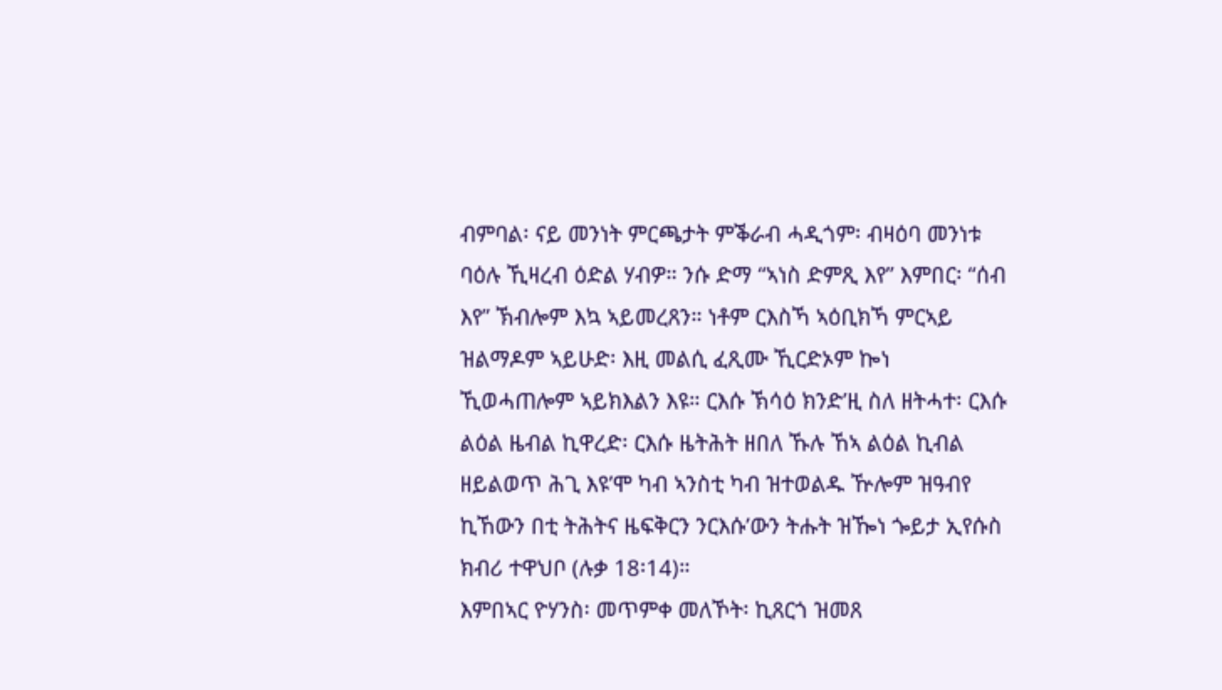ብምባል፡ ናይ መንነት ምርጫታት ምቕራብ ሓዲጎም፡ ብዛዕባ መንነቱ ባዕሉ ኺዛረብ ዕድል ሃብዎ። ንሱ ድማ “ኣነስ ድምጺ እየ” እምበር፡ “ሰብ እየ” ኽብሎም እኳ ኣይመረጸን። ነቶም ርእስኻ ኣዕቢክኻ ምርኣይ ዝልማዶም ኣይሁድ፡ እዚ መልሲ ፈጺሙ ኺርድኦም ኰነ ኺወሓጠሎም ኣይክእልን እዩ። ርእሱ ኽሳዕ ክንድ’ዚ ስለ ዘትሓተ፡ ርእሱ ልዕል ዜብል ኪዋረድ፡ ርእሱ ዜትሕት ዘበለ ኹሉ ኸኣ ልዕል ኪብል ዘይልወጥ ሕጊ እዩ’ሞ ካብ ኣንስቲ ካብ ዝተወልዱ ዅሎም ዝዓብየ ኪኸውን በቲ ትሕትና ዜፍቅርን ንርእሱ’ውን ትሑት ዝዀነ ጐይታ ኢየሱስ ክብሪ ተዋህቦ (ሉቃ 18፡14)።
እምበኣር ዮሃንስ፡ መጥምቀ መለኾት፡ ኪጸርጎ ዝመጸ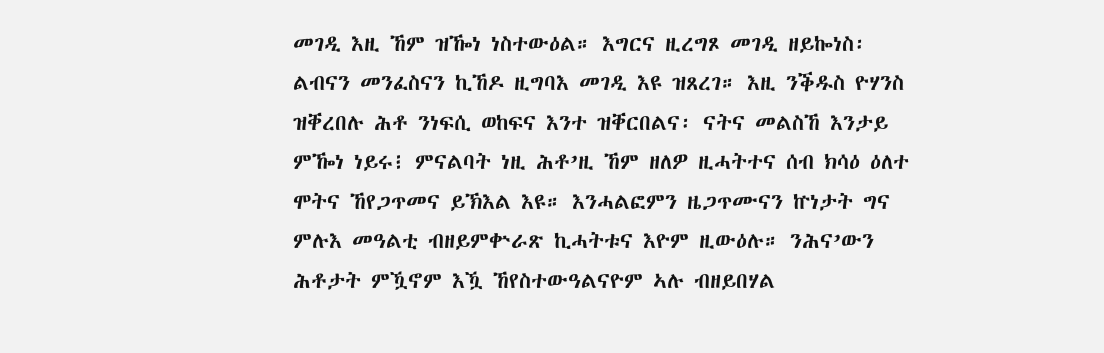መገዲ እዚ ኸም ዝዀነ ነስተውዕል። እግርና ዚረግጾ መገዲ ዘይኰነስ፡ ልብናን መንፈስናን ኪኸዶ ዚግባእ መገዲ እዩ ዝጸረገ። እዚ ንቕዱስ ዮሃንስ ዝቐረበሉ ሕቶ ንነፍሲ ወከፍና እንተ ዝቐርበልና፡ ናትና መልስኸ እንታይ ምዀነ ነይሩ፧ ምናልባት ነዚ ሕቶ’ዚ ኸም ዘለዎ ዚሓትተና ሰብ ክሳዕ ዕለተ ሞትና ኸየጋጥመና ይኽእል እዩ። እንሓልፎምን ዜጋጥሙናን ኵነታት ግና ምሉእ መዓልቲ ብዘይምቍራጽ ኪሓትቱና እዮም ዚውዕሉ። ንሕና’ውን ሕቶታት ምዃኖም እዃ ኸየስተውዓልናዮም ኣሉ ብዘይበሃል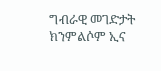ግብራዊ መገድታት ክንምልሶም ኢና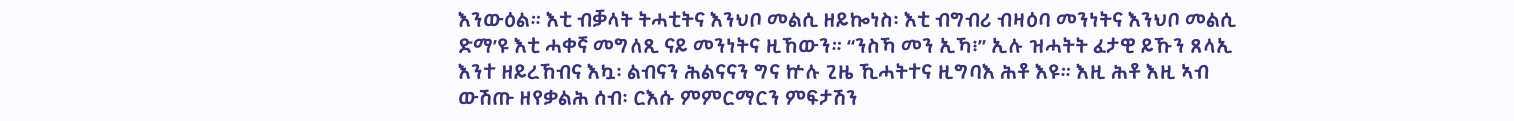እንውዕል። እቲ ብቓላት ትሓቲትና እንህቦ መልሲ ዘይኰነስ፡ እቲ ብግብሪ ብዛዕባ መንነትና እንህቦ መልሲ ድማ’ዩ እቲ ሓቀኛ መግለጺ ናይ መንነትና ዚኸውን። “ንስኻ መን ኢኻ፧” ኢሉ ዝሓትት ፈታዊ ይኹን ጸላኢ እንተ ዘይረኸብና እኳ፡ ልብናን ሕልናናን ግና ኵሉ ጊዜ ኺሓትተና ዚግባእ ሕቶ እዩ። እዚ ሕቶ እዚ ኣብ ውሽጡ ዘየቃልሕ ሰብ፡ ርእሱ ምምርማርን ምፍታሽን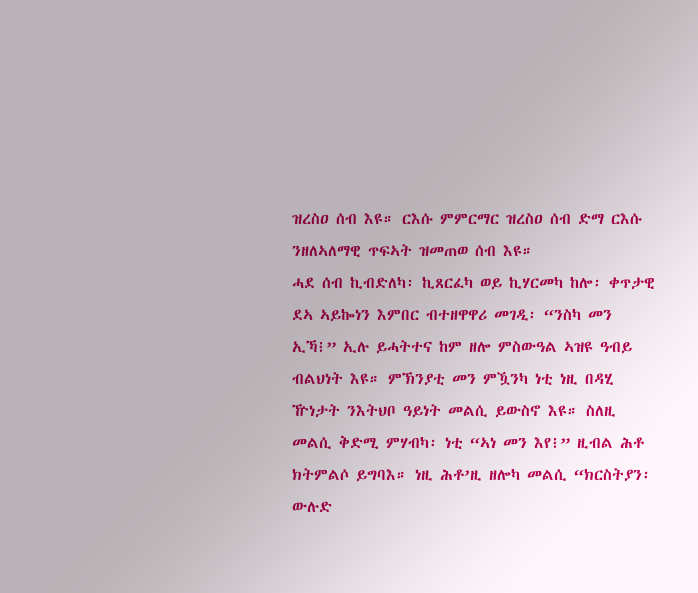ዝረስዐ ሰብ እዩ። ርእሱ ምምርማር ዝረስዐ ሰብ ድማ ርእሱ ንዘለኣለማዊ ጥፍኣት ዝመጠወ ሰብ እዩ።
ሓደ ሰብ ኪብድለካ፡ ኪጸርፈካ ወይ ኪሃርመካ ከሎ፡ ቀጥታዊ ደኣ ኣይኰነን እምበር ብተዘዋዋሪ መገዲ፡ “ንስካ መን ኢኻ፧” ኢሉ ይሓትተና ከም ዘሎ ምስውዓል ኣዝዩ ዓብይ ብልህነት እዩ። ምኽንያቲ መን ምዃንካ ነቲ ነዚ በዳሂ ዅነታት ንእትህቦ ዓይነት መልሲ ይውስኖ እዩ። ስለዚ መልሲ ቅድሚ ምሃብካ፡ ነቲ “ኣነ መን እየ፧” ዚብል ሕቶ ክትምልሶ ይግባእ። ነዚ ሕቶ’ዚ ዘሎካ መልሲ “ክርስትያን፡ ውሉድ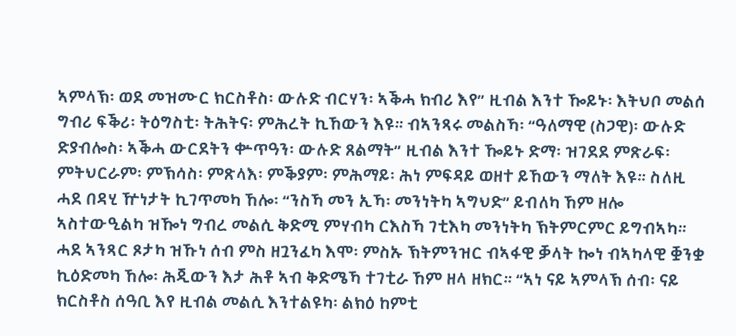ኣምላኽ፡ ወደ መዝሙር ክርስቶስ፡ ውሉድ ብርሃን፡ ኣቕሓ ክብሪ እየ” ዚብል እንተ ዀይኑ፡ እትህቦ መልሰ ግብሪ ፍቕሪ፡ ትዕግስቲ፡ ትሕትና፡ ምሕረት ኪኸውን እዩ። ብኣንጻሩ መልስኻ፡ “ዓለማዊ (ስጋዊ)፡ ውሉድ ድያብሎስ፡ ኣቕሓ ውርደትን ቍጥዓን፡ ውሉድ ጸልማት” ዚብል እንተ ዀይኑ ድማ፡ ዝገደደ ምጽራፍ፡ ምትህርራም፡ ምኽሳስ፡ ምጽላእ፡ ምቕያም፡ ምሕማይ፡ ሕነ ምፍዳይ ወዘተ ይኸውን ማለት እዩ። ስለዚ ሓደ በዳሂ ዅነታት ኪገጥመካ ኸሎ፡ “ንስኻ መን ኢኻ፡ መንነትካ ኣግህድ” ይብለካ ኸም ዘሎ ኣስተውዒልካ ዝዀነ ግብረ መልሲ ቅድሚ ምሃብካ ርእስኻ ገቲእካ መንነትካ ኽትምርምር ይግብኣካ።
ሓደ ኣንጻር ጾታካ ዝኹነ ሰብ ምስ ዘጓንፈካ እሞ፡ ምስኡ ኽትምንዝር ብኣፋዊ ቓላት ኰነ ብኣካላዊ ቛንቋ ኪዕድመካ ኸሎ፡ ሕጂውን እታ ሕቶ ኣብ ቅድሜኻ ተገቲራ ኸም ዘላ ዘክር። “ኣነ ናይ ኣምላኽ ሰብ፡ ናይ ክርስቶስ ሰዓቢ እየ ዚብል መልሲ እንተልዩካ፡ ልክዕ ከምቲ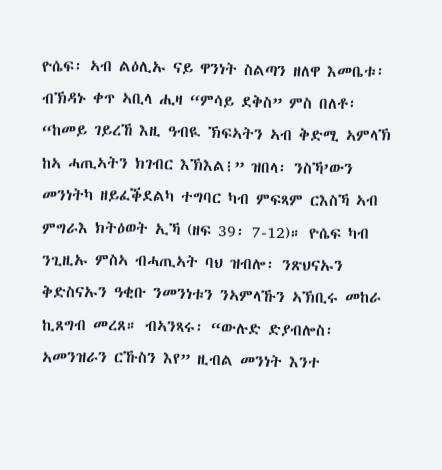ዮሴፍ፡ ኣብ ልዕሊኡ ናይ ዋንነት ስልጣን ዘለዋ እመቤቱ፡ ብኽዳኑ ቀጥ ኣቢላ ሒዛ “ምሳይ ደቅስ” ምስ በለቶ፡ “ከመይ ገይረኸ እዚ ዓብዪ ኽፍኣትን ኣብ ቅድሚ ኣምላኽ ከኣ ሓጢኣትን ክገብር እኽእል፧” ዝበላ፡ ንስኻ’ውን መንነትካ ዘይፈቕደልካ ተግባር ካብ ምፍጻም ርእስኻ ኣብ ምግራእ ክትዕወት ኢኻ (ዘፍ 39፡ 7-12)። ዮሴፍ ካብ ንጊዚኡ ምስኣ ብሓጢኣት ባህ ዝብሎ፡ ንጽህናኡን ቅድስናኡን ዓቂቡ ንመንነቱን ንኣምላኹን ኣኽቢሩ መከራ ኪጸግብ መረጸ። ብኣንጻሩ፡ “ውሉድ ድያብሎስ፡ ኣመንዝራን ርኹስን እየ” ዚብል መንነት እንተ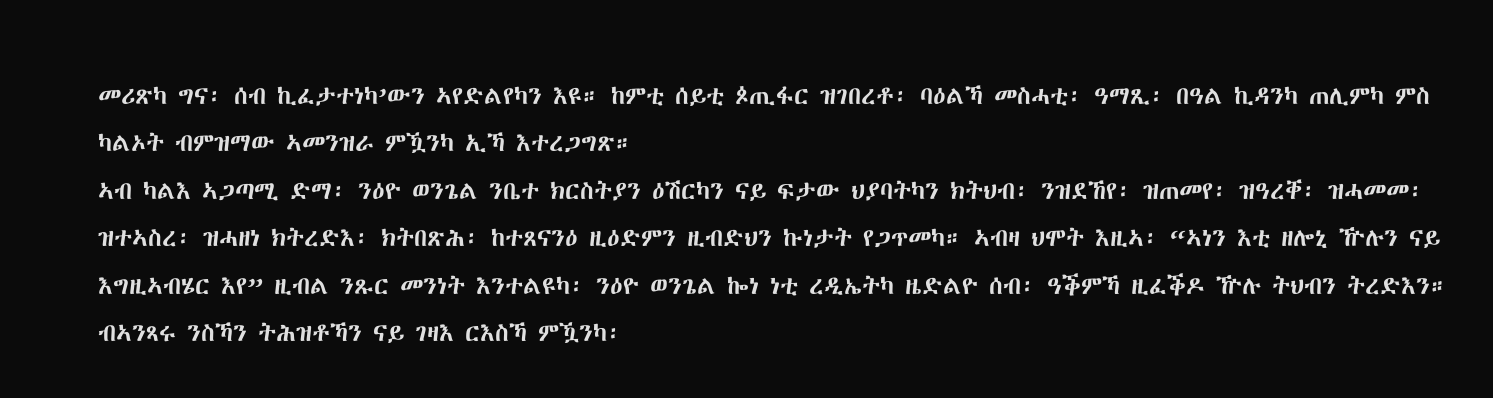መሪጽካ ግና፡ ሰብ ኪፈታተነካ’ውን ኣየድልየካን እዩ። ከምቲ ሰይቲ ጶጢፋር ዝገበረቶ፡ ባዕልኻ መስሓቲ፡ ዓማጺ፡ በዓል ኪዳንካ ጠሊምካ ምስ ካልኦት ብምዝማው ኣመንዝራ ምዃንካ ኢኻ እተረጋግጽ።
ኣብ ካልእ ኣጋጣሚ ድማ፡ ንዕዮ ወንጌል ንቤተ ክርስትያን ዕሽርካን ናይ ፍታው ህያባትካን ክትህብ፡ ንዝደኸየ፡ ዝጠመየ፡ ዝዓረቐ፡ ዝሓመመ፡ ዝተኣስረ፡ ዝሓዘነ ክትረድእ፡ ክትበጽሕ፡ ከተጸናንዕ ዚዕድምን ዚብድህን ኩነታት የጋጥመካ። ኣብዛ ህሞት እዚኣ፡ “ኣነን እቲ ዘሎኒ ዅሉን ናይ እግዚኣብሄር እየ” ዚብል ንጹር መንነት እንተልዩካ፡ ንዕዮ ወንጌል ኰነ ነቲ ረዲኤትካ ዜድልዮ ሰብ፡ ዓቕምኻ ዚፈቕዶ ዅሉ ትህብን ትረድእን። ብኣንጻሩ ንስኻን ትሕዝቶኻን ናይ ገዛእ ርእስኻ ምዃንካ፡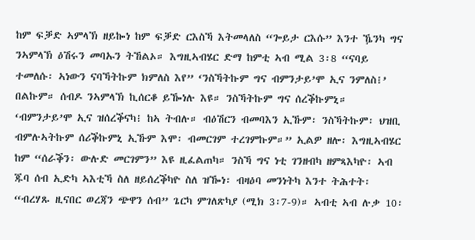ከም ፍቓድ ኣምላኽ ዘይኰነ ከም ፍቓድ ርእስኻ እትመላለስ “ጐይታ ርእሱ” እንተ ዄንካ ግና ንኣምላኽ ዕሽሩን መባኡን ትኸልኦ። እግዚኣብሄር ድማ ከምቲ ኣብ ሚል 3፡8 “ናባይ ተመለሱ፡ ኣነውን ናባኻትኩም ክምለስ እየ” ‘ንስኻትኩም ግና ብምንታይ’ሞ ኢና ንምለስ፧’ በልኩም። ሰብዶ ንኣምላኽ ኪሰርቆ ይዀነሉ እዩ። ንስኻትኩም ግና ሰረቕኩምኒ። ‘ብምንታይ’ሞ ኢና ዝሰረቕናካ፧ ከኣ ትብሉ። ብዕሽርን ብመባእን ኢኹም፡ ንስኻትኩም፡ ህዝቢ ብምሉኣትኩም ሰሪቕኩምኒ ኢኹም እሞ፡ ብመርገም ተረገምኩም።” ኢልዎ ዘሎ፡ እግዚኣብሄር ከም “ሰራቕን፡ ውሉድ መርገምን” እዩ ዚፈልጠካ። ንስኻ ግና ነቲ ገንዘብካ ዘምጻእካዮ፡ ኣብ ጁባ ሰብ ኢድካ ኣእቲኻ ስለ ዘይሰረቕካዮ ስለ ዝዀነ፡ ብዛዕባ መንነትካ እንተ ትሕተት፡ “ብረሃጹ ዚናበር ወረጃን ጭዋን ሰብ” ጌርካ ምገለጽካያ (ሚክ 3፡7-9)። ኣብቲ ኣብ ሉቃ 10፡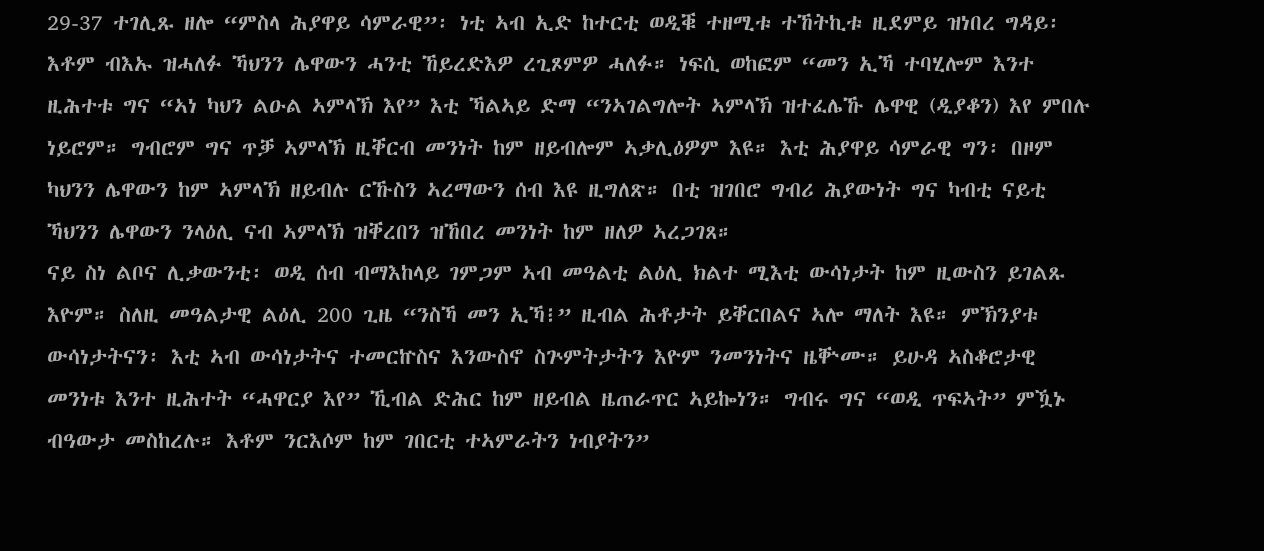29-37 ተገሊጹ ዘሎ “ምስላ ሕያዋይ ሳምራዊ”፡ ነቲ ኣብ ኢድ ከተርቲ ወዲቑ ተዘሚቱ ተኸትኪቱ ዚደምይ ዝነበረ ግዳይ፡ እቶም ብእኡ ዝሓለፉ ኻህንን ሌዋውን ሓንቲ ኸይረድእዎ ረጊጾምዎ ሓለፉ። ነፍሲ ወከፎም “መን ኢኻ ተባሂሎም እንተ ዚሕተቱ ግና “ኣነ ካህን ልዑል ኣምላኽ እየ” እቲ ኻልኣይ ድማ “ንኣገልግሎት ኣምላኽ ዝተፈሌኹ ሌዋዊ (ዲያቆን) እየ ምበሉ ነይሮም። ግብሮም ግና ጥቓ ኣምላኽ ዚቐርብ መንነት ከም ዘይብሎም ኣቃሊዕዎም እዩ። እቲ ሕያዋይ ሳምራዊ ግን፡ በዞም ካህንን ሌዋውን ከም ኣምላኽ ዘይብሉ ርኹስን ኣረማውን ሰብ እዩ ዚግለጽ። በቲ ዝገበሮ ግብሪ ሕያውነት ግና ካብቲ ናይቲ ኻህንን ሌዋውን ንላዕሊ ናብ ኣምላኽ ዝቐረበን ዝኸበረ መንነት ከም ዘለዎ ኣረጋገጸ።
ናይ ስነ ልቦና ሊቃውንቲ፡ ወዲ ሰብ ብማእከላይ ገምጋም ኣብ መዓልቲ ልዕሊ ክልተ ሚእቲ ውሳነታት ከም ዚውስን ይገልጹ እዮም። ስለዚ መዓልታዊ ልዕሊ 200 ጊዜ “ንስኻ መን ኢኻ፧” ዚብል ሕቶታት ይቐርበልና ኣሎ ማለት እዩ። ምኽንያቱ ውሳነታትናን፡ እቲ ኣብ ውሳነታትና ተመርኵስና እንውስኖ ስጕምትታትን እዮም ንመንነትና ዜቝሙ። ይሁዳ ኣስቆሮታዊ መንነቱ እንተ ዚሕተት “ሓዋርያ እየ” ኺብል ድሕር ከም ዘይብል ዜጠራጥር ኣይኰነን። ግብሩ ግና “ወዲ ጥፍኣት” ምዃኑ ብዓውታ መስከረሉ። እቶም ንርእሶም ከም ገበርቲ ተኣምራትን ነብያትን”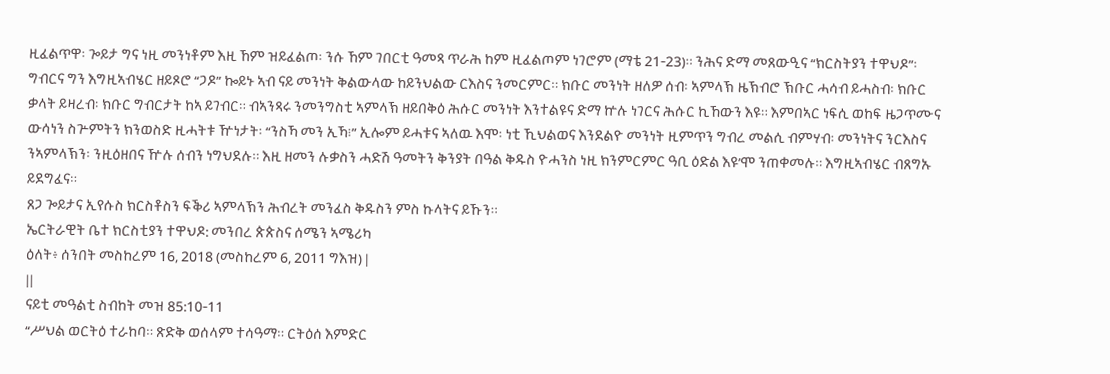ዚፈልጥዋ፡ ጐይታ ግና ነዚ መንነቶም እዚ ኸም ዝይፈልጦ፡ ንሱ ኸም ገበርቲ ዓመጻ ጥራሕ ከም ዚፈልጦም ነገሮም (ማቴ 21-23)። ንሕና ድማ መጸውዒና “ክርስትያን ተዋህዶ”፡ ግብርና ግን እግዚኣብሄር ዘይጾሮ “ጋዶ” ኰይኑ ኣብ ናይ መንነት ቅልውላው ከይንህልው ርእስና ንመርምር። ክቡር መንነት ዘለዎ ሰብ፡ ኣምላኽ ዜኽብሮ ኽቡር ሓሳብ ይሓስብ፡ ክቡር ቃላት ይዛረብ፡ ክቡር ግብርታት ከኣ ይገብር። ብኣንጻሩ ንመንግስቲ ኣምላኽ ዘይበቅዕ ሕሱር መንነት እንተልዩና ድማ ኵሉ ነገርና ሕሱር ኪኸውን እዩ። እምበኣር ነፍሲ ወከፍ ዜጋጥሙና ውሳነን ስጕምትን ክንወስድ ዚሓትቱ ዅነታት፡ “ንስኻ መን ኢኻ፧” ኢሎም ይሓቱና ኣለዉ እሞ፡ ነቲ ኺህልወና እንደልዮ መንነት ዚምጥን ግብረ መልሲ ብምሃብ፡ መንነትና ንርእስና ንኣምላኽን፡ ንዚዕዘበና ዅሉ ሰብን ነግህደሉ። እዚ ዘመን ሉቃስን ሓድሽ ዓመትን ቅንያት በዓል ቅዱስ ዮሓንስ ነዚ ክንምርምር ዓቢ ዕድል እዩ’ሞ ንጠቀመሉ። እግዚኣብሄር ብጸግኡ ይደግፈና።
ጸጋ ጐይታና ኢየሱስ ክርስቶስን ፍቕሪ ኣምላኽን ሕብረት መንፈስ ቅዱስን ምስ ኩላትና ይኹን።
ኤርትራዊት ቤተ ክርስቲያን ተዋህዶ: መንበረ ጵጵስና ሰሜን ኣሜሪካ
ዕለት፥ ሰንበት መስከረም 16, 2018 (መስከረም 6, 2011 ግእዝ) |
||
ናይቲ መዓልቲ ስብከት መዝ 85:10-11
“ሥህል ወርትዕ ተራከባ። ጽድቅ ወሰላም ተሳዓማ። ርትዕሰ እምድር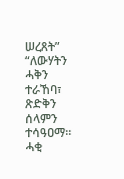ሠረጸት” “ለውሃትን ሓቅን ተራኸባ፣ ጽድቅን ሰላምን ተሳዓዐማ። ሓቂ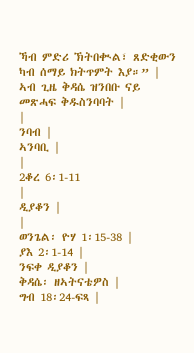ኻብ ምድሪ ኽትበቊል፣ ጸድቂውን ካብ ሰማይ ክትጥምት እያ።” |
ኣብ ጊዜ ቅዳሴ ዝንበቡ ናይ መጽሓፍ ቅዱስንባባት |
|
ንባብ |
ኣንባቢ |
|
2ቆረ 6፡1-11
|
ዲያቆን |
|
ወንጌል፡ ዮሃ 1፡15-38 |
ያእ 2፡1-14 |
ንፍቀ ዲያቆን |
ቅዳሴ፡ ዘኣትናቴዎስ |
ግብ 18፡24-ፍጻ |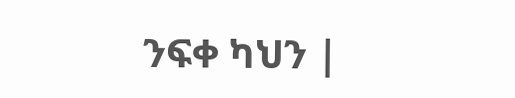ንፍቀ ካህን |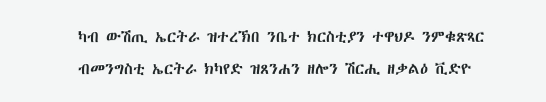ካብ ውሽጢ ኤርትራ ዝተረኽበ ንቤተ ክርስቲያን ተዋህዶ ንምቁጽጻር ብመንግስቲ ኤርትራ ክካየድ ዝጸንሐን ዘሎን ሽርሒ ዘቃልዕ ቪድዮ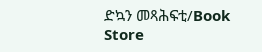ድኳን መጻሕፍቲ/Book Store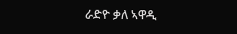ራድዮ ቃለ ኣዋዲ